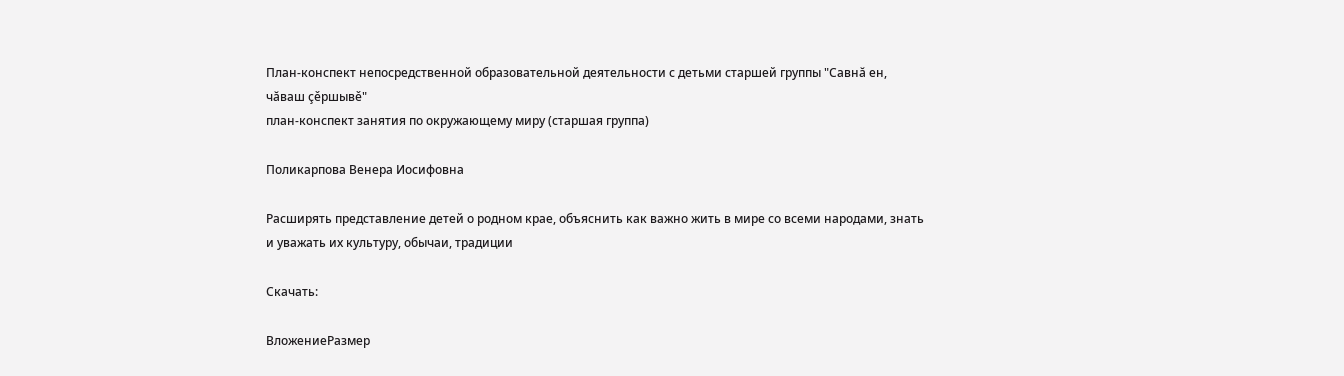План-конспект непосредственной образовательной деятельности с детьми старшей группы "Савнă ен, чăваш çěршывě"
план-конспект занятия по окружающему миру (старшая группа)

Поликарпова Венера Иосифовна

Расширять представление детей о родном крае, объяснить как важно жить в мире со всеми народами, знать и уважать их культуру, обычаи, традиции

Скачать:

ВложениеРазмер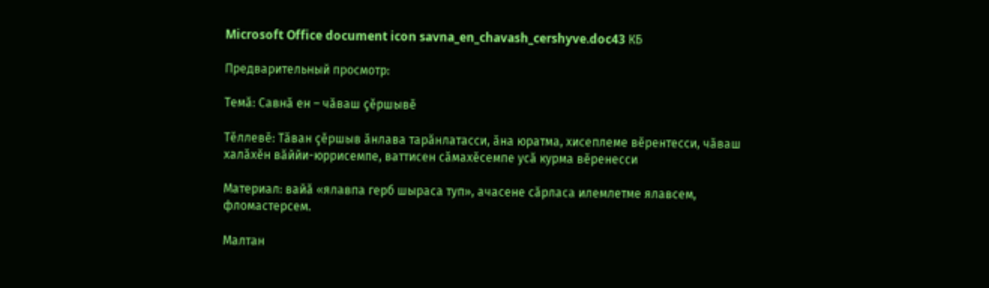Microsoft Office document icon savna_en_chavash_cershyve.doc43 КБ

Предварительный просмотр:

Темă: Савнă ен – чăваш çĕршывĕ

Тĕллевĕ: Тăван çĕршыв ăнлава тарăнлатасси, ăна юратма, хисеплеме вĕрентесси, чăваш халăхĕн вăййи-юррисемпе, ваттисен сăмахĕсемпе усă курма вĕренесси

Материал: вайă «ялавпа герб шыраса туп», ачасене сăрласа илемлетме ялавсем, фломастерсем.

Малтан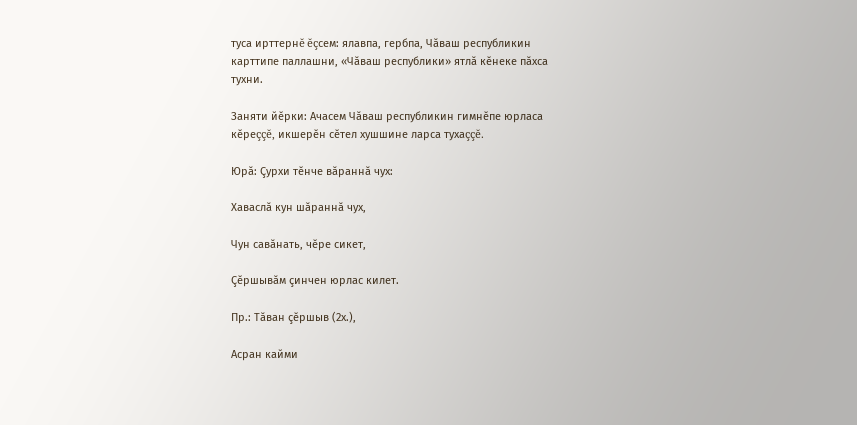туса ирттернĕ ĕçсем: ялавпа, гербпа, Чăваш республикин карттипе паллашни, «Чăваш республики» ятлă кĕнеке пăхса тухни.

Заняти йĕрки: Ачасем Чăваш республикин гимнĕпе юрласа кĕреççĕ, икшерĕн сĕтел хушшине ларса тухаççĕ.

Юрă: Çурхи тĕнче вăраннă чух:

Хаваслă кун шăраннă чух,

Чун савăнать, чĕре сикет,

Çĕршывăм çинчен юрлас килет.

Пр.: Тăван çĕршыв (2х.),

Асран кайми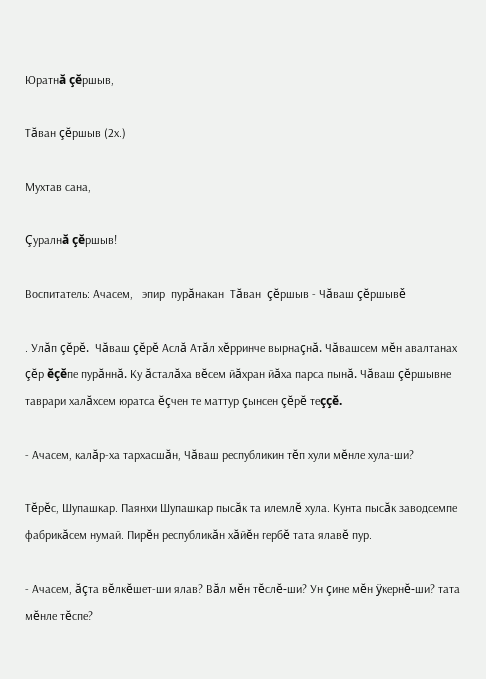Юратнă çĕршыв,

Тăван çĕршыв (2х.)

Мухтав сана,

Çуралнă çĕршыв!

Воспитатель: Ачасем,   эпир  пурăнакан  Тăван  çĕршыв - Чăваш çĕршывě

. Улăп çĕрĕ.  Чăваш çĕрĕ Аслă Атăл хĕрринче вырнаçнă. Чăвашсем мĕн авалтанах çĕр ĕçĕпе пурăннă. Ку ăсталăха вĕсем йăхран йăха парса пынă. Чăваш çĕршывне таврари халăхсем юратса ĕçчен те маттур çынсен çĕрĕ теççĕ.

- Ачасем, калăр-ха тархасшăн, Чăваш республикин тĕп хули мĕнле хула-ши?

Тĕрĕс, Шупашкар. Паянхи Шупашкар пысăк та илемлĕ хула. Кунта пысăк заводсемпе фабрикăсем нумай. Пирĕн республикăн хăйĕн гербĕ тата ялавĕ пур.

- Ачасем, ăçта вĕлкĕшет-ши ялав? Вăл мĕн тĕслĕ-ши? Ун çине мĕн ÿкернĕ-ши? тата мĕнле тĕспе?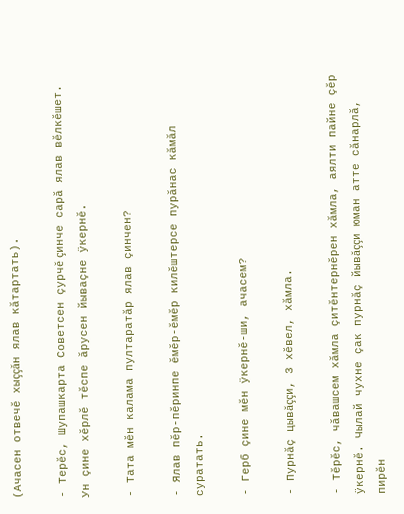(Ачасен отвечĕ хыççăн ялав кăтартать).

- Терĕс, Шупашкарта Советсен çурчĕ çинче сарă ялав вĕлкĕшет. Ун çине хĕрлĕ тĕспе ăрусен йываçне ÿкернĕ.

- Тата мĕн калама пултаратăр ялав çинчен?

- Ялав пĕр-пĕринпе ĕмĕр-ĕмĕр килĕштерсе пурăнас кăмăл суратать.

- Герб çине мĕн ÿкернĕ-ши, ачасем?

- Пурнăç цывăççи, 3 хĕвел, хăмла.

- Тĕрĕс, чăвашсем хăмла çитĕнтернĕрен хăмла, аялти пайне çĕр ÿкернĕ. Чылай чухне çак пурнăç йывăççи юман атте сăнарлă, пирĕн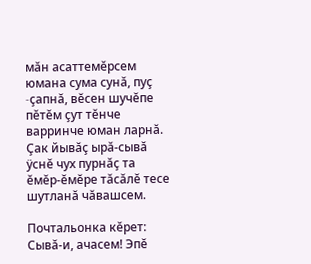мăн асаттемĕрсем юмана сума сунă, пуç -çапнă, вĕсен шучĕпе пĕтĕм çут тĕнче варринче юман ларнă. Çак йывăç ырă-сывă ÿснĕ чух пурнăç та ĕмĕр-ĕмĕре тăсăлĕ тесе шутланă чăвашсем.

Почтальонка кĕрет: Сывă-и, ачасем! Эпĕ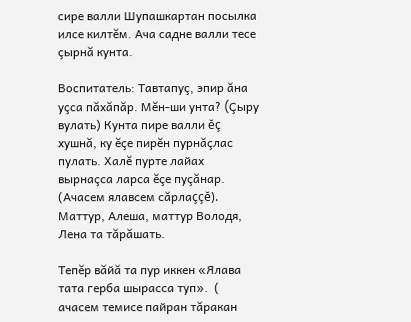сире валли Шупашкартан посылка илсе килтĕм. Ача садне валли тесе çырнă кунта.

Воспитатель: Тавтапуç, эпир ăна уçса пăхăпăр. Мĕн-ши унта? (Çыру вулать) Кунта пире валли ĕç хушнă, ку ĕçе пирĕн пурнăçлас пулать. Халĕ пурте лайах вырнаçса ларса ĕçе пуçăнар. (Ачасем ялавсем сăрлаççĕ). Маттур, Алеша, маттур Володя, Лена та тăрăшать.

Тепĕр вăйă та пур иккен «Ялава тата герба шырасса туп».  ( ачасем темисе пайран тăракан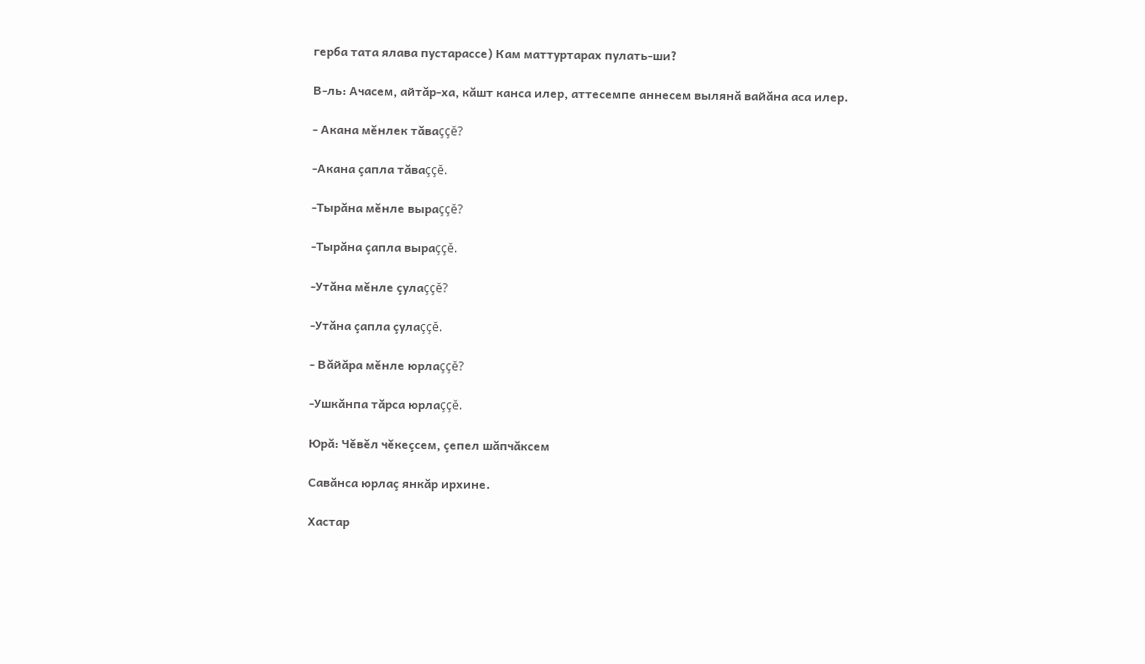герба тата ялава пустарассе) Кам маттуртарах пулать-ши?

В-ль: Ачасем, айтăр-ха, кăшт канса илер, аттесемпе аннесем вылянă вайăна аса илер.

- Акана мĕнлек тăваççĕ?

-Акана çапла тăваççĕ.

-Тырăна мĕнле выраççĕ?

-Тырăна çапла выраççĕ.

-Утăна мĕнле çулаççĕ?

-Утăна çапла çулаççĕ.

- Вăйăра мĕнле юрлаççĕ?

-Ушкăнпа тăрса юрлаççĕ.

Юрă: Чĕвĕл чĕкеçсем, çепел шăпчăксем

Савăнса юрлаç янкăр ирхине.

Хастар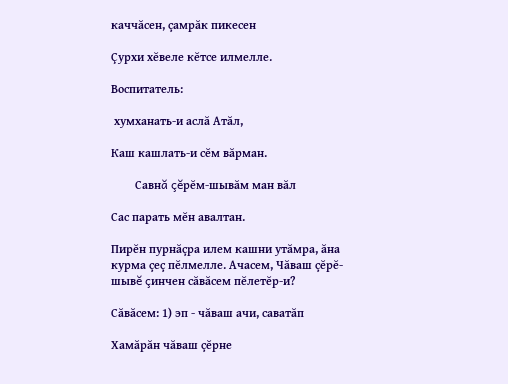каччăсен, çамрăк пикесен

Çурхи хĕвеле кĕтсе илмелле.

Воспитатель:

 хумханать-и аслă Атăл,

Каш кашлать-и сĕм вăрман.

        Савнă çĕрĕм-шывăм ман вăл

Сас парать мĕн авалтан.

Пирĕн пурнăçра илем кашни утăмра, ăна курма çеç пĕлмелле. Ачасем, Чăваш çĕрĕ-шывĕ çинчен сăвăсем пĕлетĕр-и?

Сăвăсем: 1) эп - чăваш ачи, саватăп

Хамăрăн чăваш çĕрне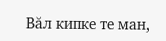Вăл кипке те ман,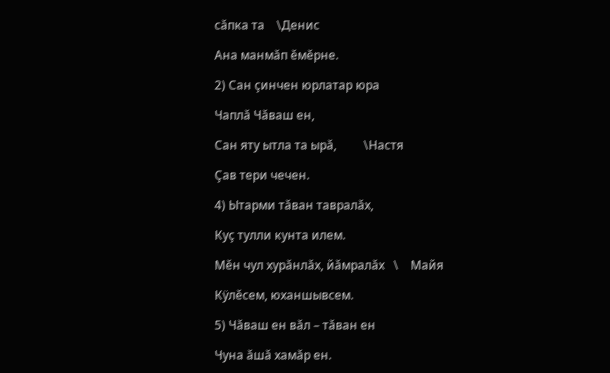сăпка та    \Денис

Ана манмăп ĕмĕрне.

2) Сан çинчен юрлатар юра

Чаплă Чăваш ен,

Сан яту ытла та ырă,         \Настя

Çав тери чечен.

4) Ытарми тăван тавралăх,

Куç тулли кунта илем.

Мĕн чул хурăнлăх, йăмралăх   \    Майя

Кÿлĕсем, юханшывсем.

5) Чăваш ен вăл – тăван ен

Чуна ăшă хамăр ен.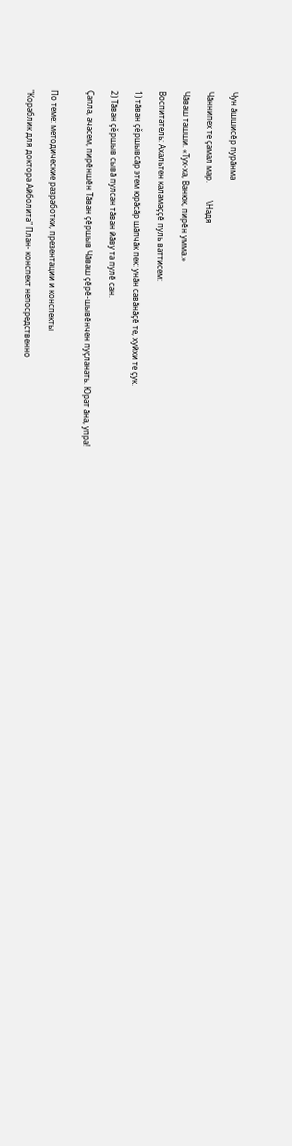Чун ăшшисĕр пурăнма

Чăннипех те çамал мар.         \Надя

Чăваш ташши. «Тух-ха, Ванюк, пирĕн умма.»

Воспитатель: Ахальтен каламаççĕ пуль ваттисем:

1) тăван çěршывсăр этем юрăсăр шăпчăк пек: унăн савăнăçĕ те, хуйхи те çук.

2) Тăван çěршыв сывă пулсан тăван йăву та пулĕ сан.

Çапла, ачасем, пирĕншĕн Тăван çĕршыв Чăваш çĕрĕ-шывĕнчен пуçланать. Юрат ăна, упра!


По теме: методические разработки, презентации и конспекты

"Кораблик для доктора Айболита" План- конспект непосредственно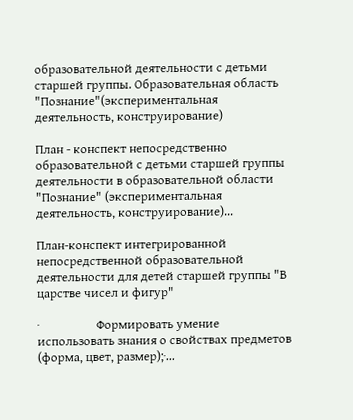образовательной деятельности с детьми старшей группы. Образовательная область "Познание"(экспериментальная деятельность, конструирование)

План - конспект непосредственно образовательной с детьми старшей группы деятельности в образовательной области "Познание" (экспериментальная деятельность, конструирование)...

План-конспект интегрированной непосредственной образовательной деятельности для детей старшей группы "В царстве чисел и фигур"

·                   Формировать умение использовать знания о свойствах предметов (форма, цвет, размер);·...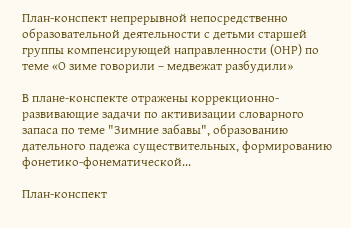План-конспект непрерывной непосредственно образовательной деятельности с детьми старшей группы компенсирующей направленности (ОНР) по теме «О зиме говорили – медвежат разбудили»

В плане-конспекте отражены коррекционно-развивающие задачи по активизации словарного запаса по теме "Зимние забавы", образованию дательного падежа существительных, формированию фонетико-фонематической...

План-конспект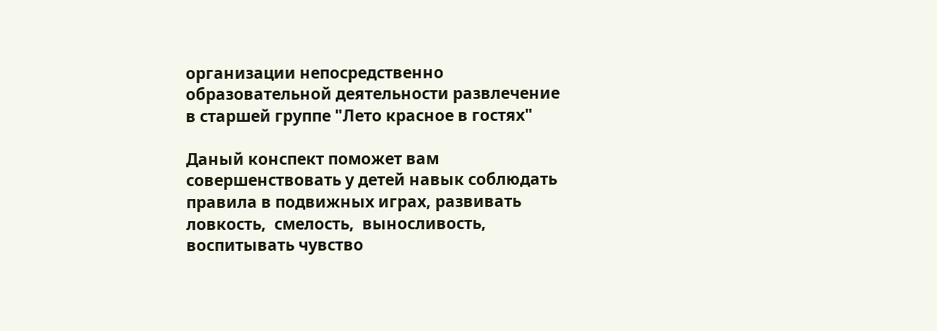организации непосредственно образовательной деятельности развлечение в старшей группе "Лето красное в гостях"

Даный конспект поможет вам совершенствовать у детей навык соблюдать правила в подвижных играх, развивать ловкость,  смелость,  выносливость, воспитывать чувство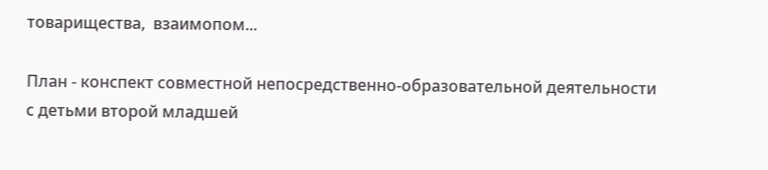товарищества,  взаимопом...

План - конспект совместной непосредственно-образовательной деятельности с детьми второй младшей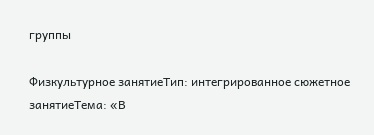группы

Физкультурное занятиеТип: интегрированное сюжетное занятиеТема: «В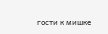гости к мишке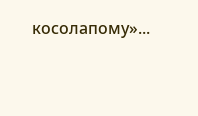косолапому»...